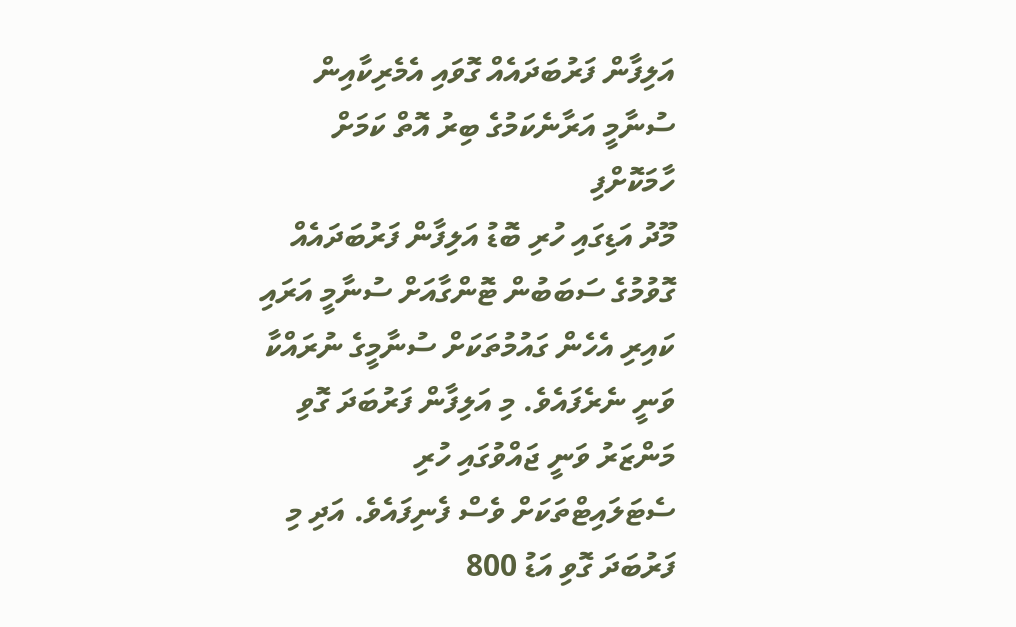އަލިފާން ފަރުބަދައެއް ގޮވައި އެމެރިކާއިން ސުނާމީ އަރާނެކަމުގެ ބިރު އޮތް ކަމަށް ހާމަކޮށްފި
މޫދު އަޑިގައި ހުރި ބޮޑު އަލިފާން ފަރުބަދައެއް ގޮވުމުގެ ސަބަބުން ޓޮންގާއަށް ސުނާމީ އަރައި ކައިރި އެހެން ގައުމުތަކަށް ސުނާމީގެ ނުރައްކާ ވަނީ ނެރެފައެވެ. މި އަލިފާން ފަރުބަދަ ގޮވި މަންޒަރު ވަނީ ޖައްވުގައި ހުރި ސެޓަލައިޓްތަކަށް ވެސް ފެނިފައެވެ. އަދި މި ފަރުބަދަ ގޮވި އަޑު 800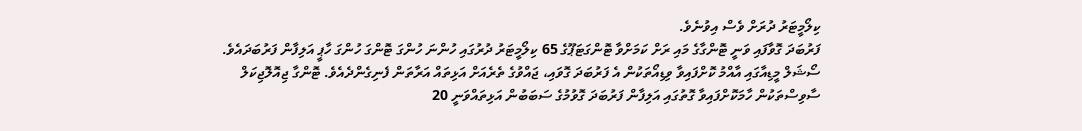ކިލޯމީޓަރު ދުރަށް ވެސް އިވުނެވެ.
ފަރުބަދަ ގޮވާފައި ވަނީ ޓޮންގާގެ މައި ރަށް ކަމަށްވާ ޓޮންގަޓަޕޫގެ 65 ކިލޯމީޓަރު ދުރުގައި ހުންނަ ހުންގަ ޓޮންގަ ހުންގަ ހާޕީ އަލިފާން ފަރުބަދައެވެ.
ސޯޝަލް މީޑިއާގައި އާއްމު ކޮށްފައިވާ ވިޑިއޯތަކުން އެ ފަރުބަދަ ގޮވައި، ޖައްވުގެ ތެރެއަށް އަޅިތައް އަރާތަން ފެނިގެންދެއެވެ. ޓޮންގާ ޖިއޮލޮޖިކަލް ސާވިސްތަކުން ހާމަކޮށްފައިވާ ގޮތުގައި އަލިފާން ފަރުބަދަ ގޮވުމުގެ ސަބަބުން އަޅިތައްވަނީ 20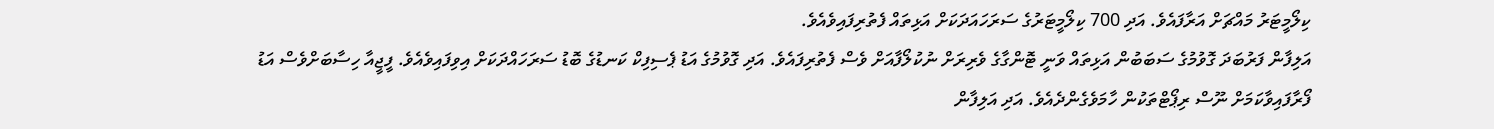ކިލޯމީޓަރު މައްޗަށް އަރާފައެވެ. އަދި 700 ކިލޯމީޓަރުގެ ސަރަހައަދަކަށް އަޅިތައް ފެތުރިފައިވެއެވެ.
އަލިފާން ފަރުބަދަ ގޮވުމުގެ ސަބަބުން އަޅިތައް ވަނީ ޓޮންގާގެ ވެރިރަށް ނުކުލޯފާއަށް ވެސް ފެތުރިފައެވެ. އަދި ގޮވުމުގެ އަޑު ޕެސިފިކް ކަނޑުގެ ބޮޑު ސަރަހައްދަކަށް އިވިފައިވެއެވެ. ފީޖީއާ ހިސާބަށްވެސް އަޑު ފޯރާފައިވާކަމަށް ނޫސް ރިޕޯޓްތަކުން ހާމަވެގެންދެއެވެ. އަދި އަލިފާން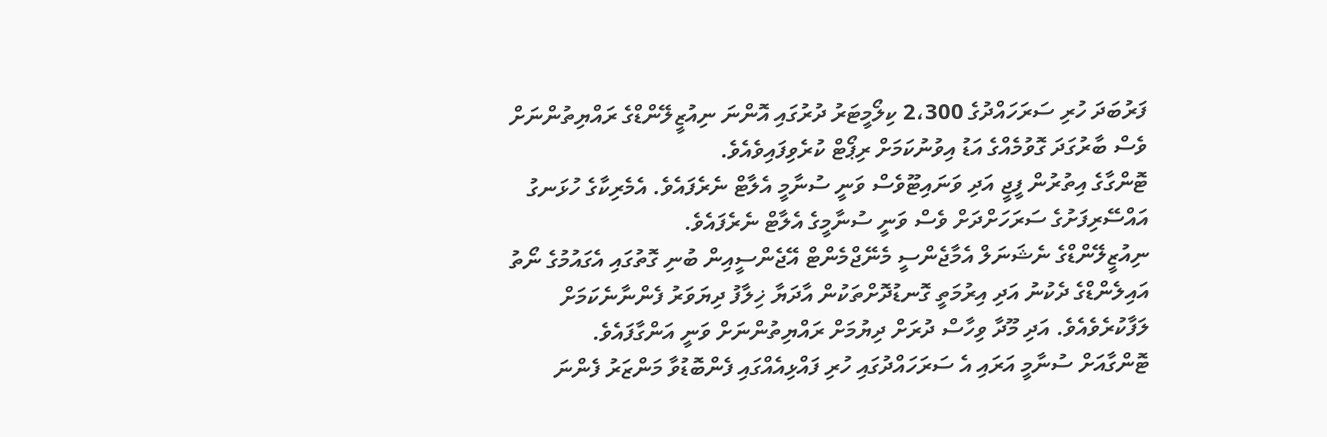ފަރުބަދަ ހުރި ސަރަހައްދުގެ 2،300 ކިލޯމީޓަރު ދުރުގައި އޮންނަ ނިއުޒީލޭންޑްގެ ރައްޔިތުންނަށް ވެސް ބާރުގަދަ ގޮވުމެއްގެ އަޑު އިވުނުކަމަށް ރިޕޯޓް ކުރެވިފައިވެއެވެ.
ޓޮންގާގެ އިތުރުން ފީޖީ އަދި ވަނައިޓޫވެސް ވަނީ ސުނާމީ އެލާޓް ނެރެފައެވެ. އެމެރިކާގެ ހުޅަނގު އައްސޭރިފަށުގެ ސަރަހަށްދަށް ވެސް ވަނީ ސުނާމީގެ އެލާޓް ނެރެފައެވެ.
ނިއުޒީލޭންޑްގެ ނެޝަނަލް އެމާޖެންސީ މެނޭޖްމެންޓް އޭޖެންސީއިން ބުނި ގޮތުގައި އެގައުމުގެ ނޯތު އައިލެންޑްގެ ދެކުނު އަދި އިރުމަތީ ގޮނޑުދޮށްތަކުން އާދަޔާ ޚިލާފު ދިޔަވަރު ފެންނާނެކަމަށް ލަފާކުރެވެއެވެ. އަދި މޫދާ ވިހާސް ދުރަށް ދިޔުމަށް ރައްޔިތުންނަށް ވަނީ އަންގާފައެވެ.
ޓޮންގާއަށް ސުނާމީ އަރައި އެ ސަރަހައްދުގައި ހުރި ފައްޅިއެއްގައި ފެންބޮޑުވާ މަންޒަރު ފެންނަ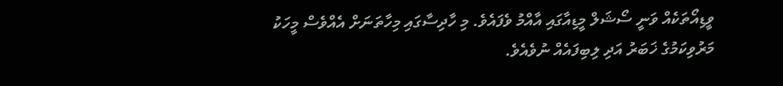ވީޑިއޯތަކެއް ވަނީ ސޯޝަލް މީޑިއާގައި އާއްމު ވެފައެވެ. މި ހާދިސާގައި މިހާތަނަށް އެއްވެސް މީހަކު މަރުވިކަމުގެ ޚަބަރު އަދި ލިބިފައެއް ނުވެއެވެ.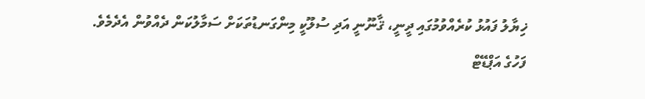ޚިޔާލު ފައުޅު ކުރެއްވުމުގައި ދީނީ، ޤާނޫނީ އަދި ސުލޫކީ މިންގަނޑުތަކަށް ސަމާލުކަން ދެއްވުން އެދެމެވެ.
ފަހުގެ އަޕްޑޭޓް